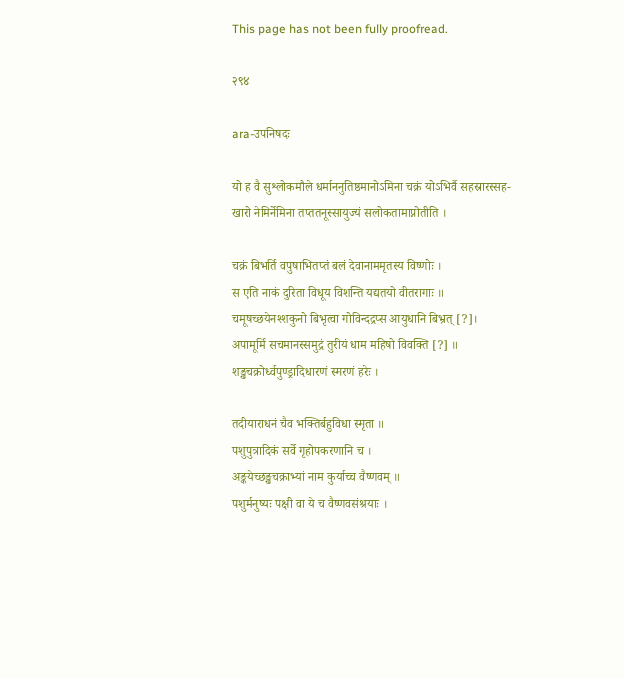This page has not been fully proofread.

२९४

ara-उपनिषदः

यो ह वै सुश्लोकमौले धर्माननुतिष्ठमानोऽमिना चक्रं योऽभिर्वै सहस्रारस्सह-
खारो नेमिर्नेमिना तप्ततनूस्सायुज्यं सलोकतामाप्नोतीति ।

चक्रं बिभर्ति वपुषाभितप्तं बलं देवानाममृतस्य विष्णोः ।
स एति नाकं दुरिता विधूय विशन्ति यद्यतयो वीतरागाः ॥
चमूषच्छयेनश्शकुनो बिभृत्वा गोविन्दद्रप्स आयुधानि बिभ्रत् [?]।
अपामूर्मि सचमानस्समुद्रं तुरीयं धाम महिषो विवक्ति [?] ॥
शङ्खचक्रोर्ध्वपुण्ड्रादिधारणं स्मरणं हरेः ।

तदीयाराधनं चैव भक्तिर्बहुविधा स्मृता ॥
पशुपुत्रादिकं सर्वे गृहोपकरणानि च ।
अङ्कयेच्छङ्खचक्राभ्यां नाम कुर्याच्च वैष्णवम् ॥
पशुर्मनुष्यः पक्षी वा ये च वैष्णवसंश्रयाः ।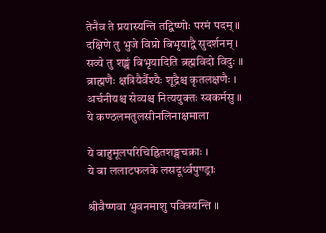तेनैव ते प्रयास्यन्ति तद्विष्णोः परमं पदम् ॥
दक्षिणे तु भुजे विप्रो बिभृयाद्वै सुदर्शनम् ।
सव्ये तु शङ्खं बिभृयादिति ब्रह्मविदो विदुः ॥
ब्राह्मणैः क्षत्रियैर्वैश्यैः शूद्रैश्च कृतलक्षणैः ।
अर्चनीयश्च सेव्यश्च नित्ययुक्तः स्वकर्मसु ॥
ये कण्ठलमतुलसीनलिनाक्षमाला

ये बाहुमूलपरिचिह्नितशङ्खचक्राः ।
ये बा ललाटफलके लसदूर्ध्वपुण्ड्राः

श्रीवैष्णवा भुवनमाशु पवित्रयन्ति ॥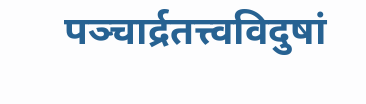पञ्चार्द्रतत्त्वविदुषां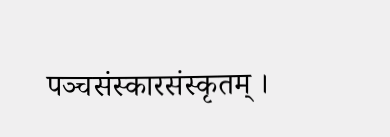पञ्चसंस्कारसंस्कृतम् ।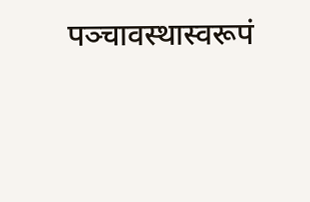पञ्चावस्थास्वरूपं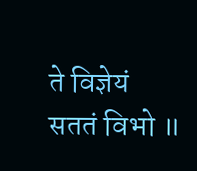ते विज्ञेयं सततं विभो ॥